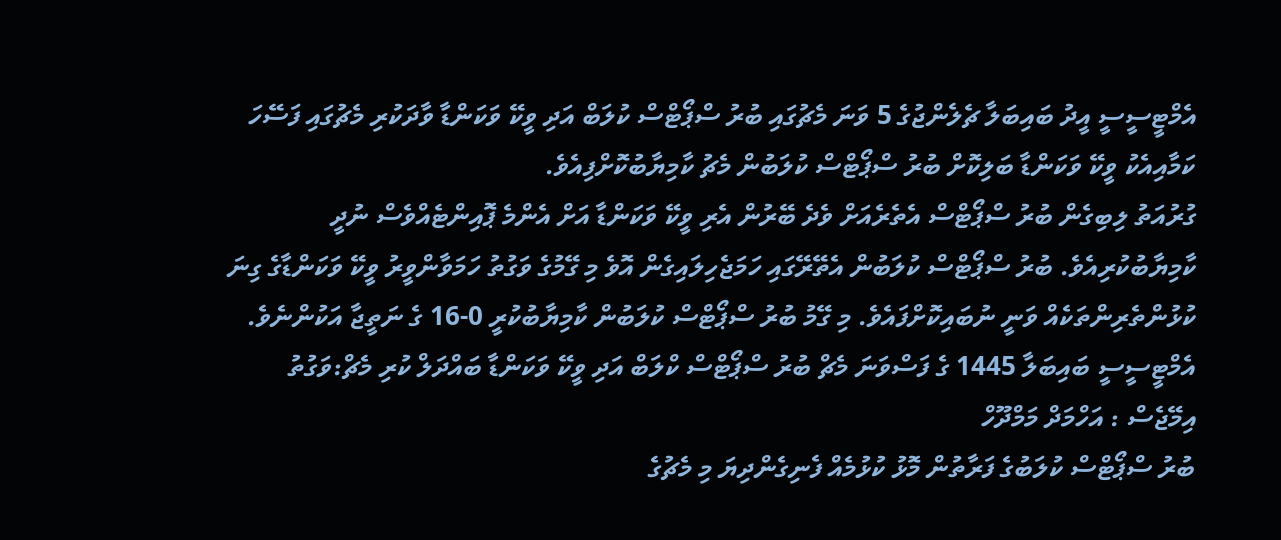އެމްޓީސީސީ އީދު ބައިބަލާ ޗެލެންޖުގެ 5 ވަނަ މެޗުގައި ބުރު ސްޕޯޓްސް ކުލަބް އަދި ވީކޭ ވަކަންޑާ ވާދަކުރި މެޗުގައި ފަސޭހަ ކަމާއިއެކު ވީކޭ ވަކަންޑާ ބަލިކޮށް ބުރު ސްޕޯޓްސް ކުލަބުން މެޗު ކާމިޔާބުކޮށްފިއެވެ.
ގުރުއަތު ލިބިގެން ބުރު ސްޕޯޓްސް އެތެރެއަށް ވެދެ ބޭރުން އެރި ވީކޭ ވަކަންޑާ އަށް އެންމެ ޕޮއިންޓެއްވެސް ނުދީ ކާމިޔާބުކުރިއެވެ. ބުރު ސްޕޯޓްސް ކުލަބުން އެތޭރޭގައި ހަމަޖެހިލައިގެން އޮވެ މި ގޭމުގެ ވަގުތު ހަމަވާންވީރު ވީކޭ ވަކަންޑާގެ ގިނަ ކުޅުންތެރިންތަކެއް ވަނީ ނުބައިކޮށްފައެވެ. މި ގޭމު ބުރު ސްޕޯޓްސް ކުލަބުން ކާމިޔާބުކުރީ 0-16 ގެ ނަތީޖާ އަކުންނެވެ.
އެމްޓީސީސީ ބައިބަލާ 1445 ގެ ފަސްވަނަ މެޗް ބުރު ސްޕޯޓްސް ކްލަބް އަދި ވީކޭ ވަކަންޑާ ބައްދަލް ކުރި މެޗް:ވަގުތު އިމޭޖެސް : އަހްމަދް މަމްދޫހް
ބުރު ސްޕޯޓްސް ކުލަބުގެ ފަރާތުން މޮޅު ކުޅުމެއް ފެނިގެންދިޔަ މި މެޗުގެ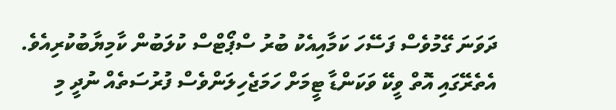ދަވަނަ ގޭމުވެސް ފަސޭހަ ކަމާއިއެކު ބުރު ސްޕޯޓްސް ކުލަބުން ކާމިޔާބުކުރިއެވެ. އެތެރޭގައި އޮތް ވީކޭ ވަކަންޑާ ޓީމަށް ހަމަޖެހިލަންވެސް ފުރުސަތެއް ނުދީ މި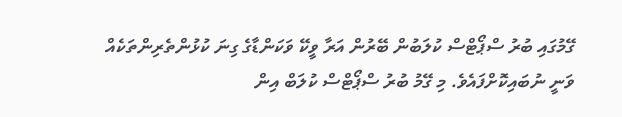ގޭމުގައި ބުރު ސްޕޯޓްސް ކުލަބުން ބޭރުން އަރާ ވީކޭ ވަކަންޑާގެ ގިނަ ކުޅުންތެރިންތަކެއް ވަނީ ނުބައިކޮށްފައެވެ. މި ގޭމު ބުރު ސްޕޯޓްސް ކުލަބް އިން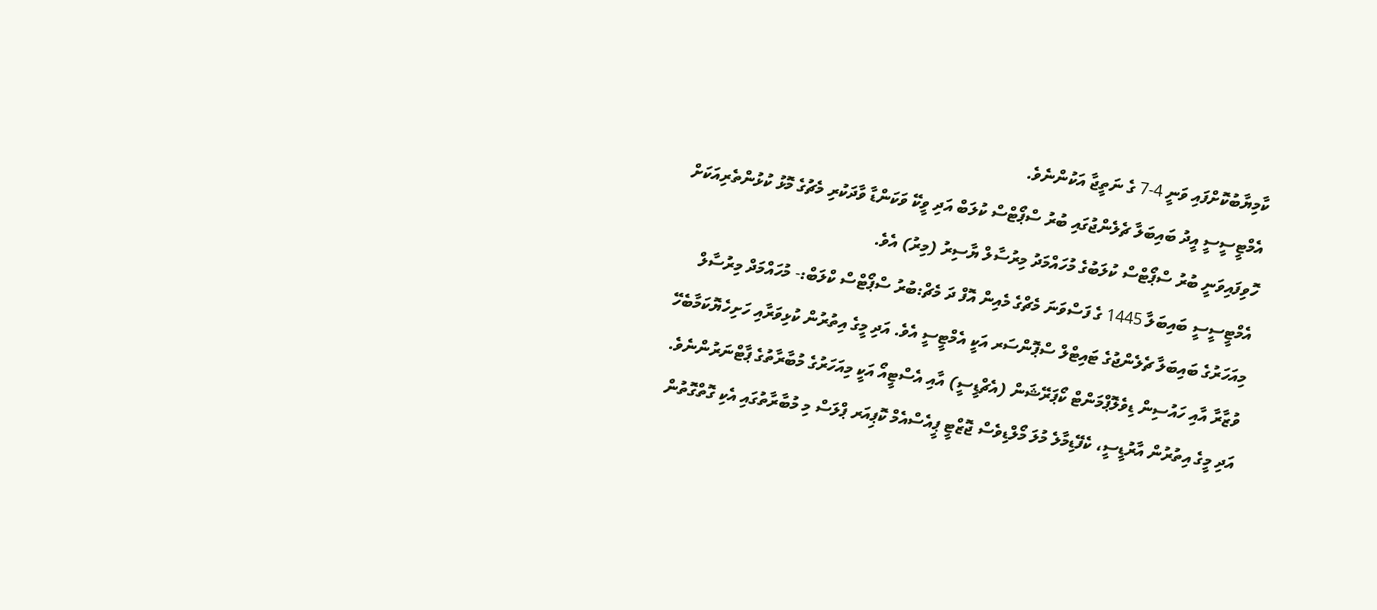ކާމިޔާބުކޮށްފައި ވަނީ 4-7 ގެ ނަތީޖާ އަކުންނެވެ.
އެމްޓީސީސީ އީދު ބައިބަލާ ޗެލެންޖުގައި ބުރު ސްޕޯޓްސް ކުލަބް އަދި ވީކޭ ވަކަންޑާ ވާދަކުރި މެޗުގެ މޮޅު ކުޅުންތެރިއަކަށް ހޮވިފައިވަނީ ބުރު ސްޕޯޓްސް ކުލަބުގެ މުހައްމަދު މިރުސާލް ޔާސިރު (މިރު) އެވެ.
އެމްޓީސީސީ ބައިބަލާ 1445 ގެ ފަސްވަނަ މެޗްގެ މެއިން އޮފް ދަ މެޗް:ބުރު ސްޕޯޓްސް ކްލަބް:- މުހައްމަދް މިރުސާލް
މިއަހަރުގެ ބައިބަލާ ޗެލެންޖުގެ ޓައިޓްލް ސްޕޮންސަރ އަކީ އެމްޓީސީ އެވެ. އަދި މީގެ އިތުރުން ކުޅިވަރާއި ހަށިހެޔޮކަމާބެހޭ ވުޒާރާ އާއި ހައުސިން ޑިވެލޮޕްމަންޓް ކޯޕަރޭޝަން (އެޗްޑީސީ) އާއި އެސްޓީއޯ އަކީ މިއަހަރުގެ މުބާރާތުގެ ޕާޓްނަރުންނެވެ. އަދި މީގެ އިތުރުން އާރުޑީސީ، ކެފޭޑިމާލެ މުލަ މޯލްޑިވެސް ޖޮޒްޓީ ޕީއެސްއެމް ކޮޕިއަރ ޕްލަސް މި މުބާރާތުގައި އެކި ގޮތްގޮތުން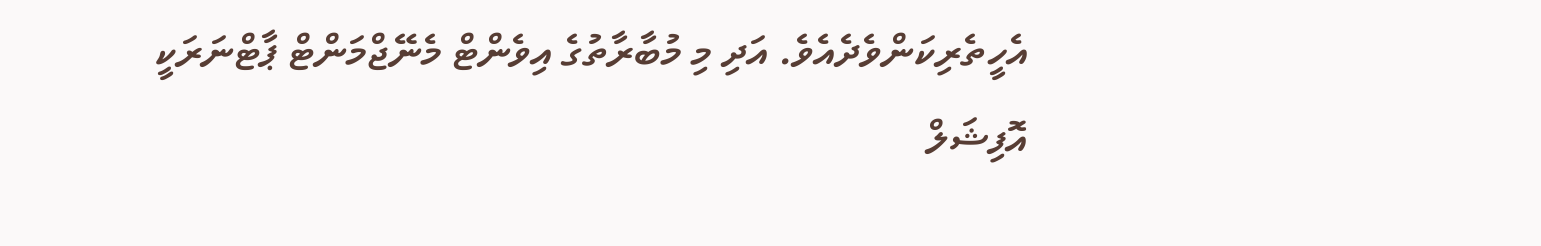އެހީތެރިކަންވެދެއެވެ. އަދި މި މުބާރާތުގެ އިވެންޓް މެނޭޖްމަންޓް ޕާޓްނަރަކީ އޮފިޝަލް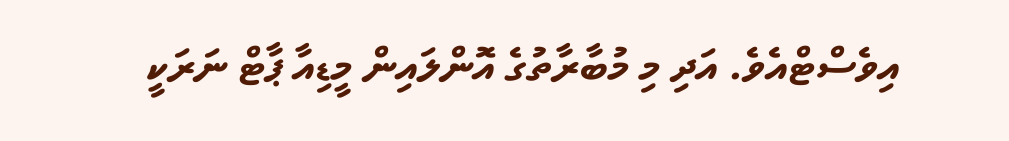އިވެސްޓްއެވެ. އަދި މި މުބާރާތުގެ އޮންލައިން މީޑިއާ ޕާޓް ނަރަކީ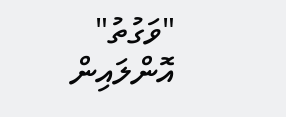"ވަގުތު" އޮންލައިން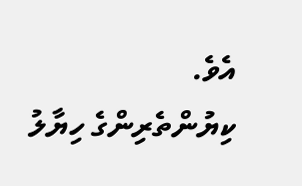އެވެ.
ކިޔުންތެރިންގެ ހިޔާލު